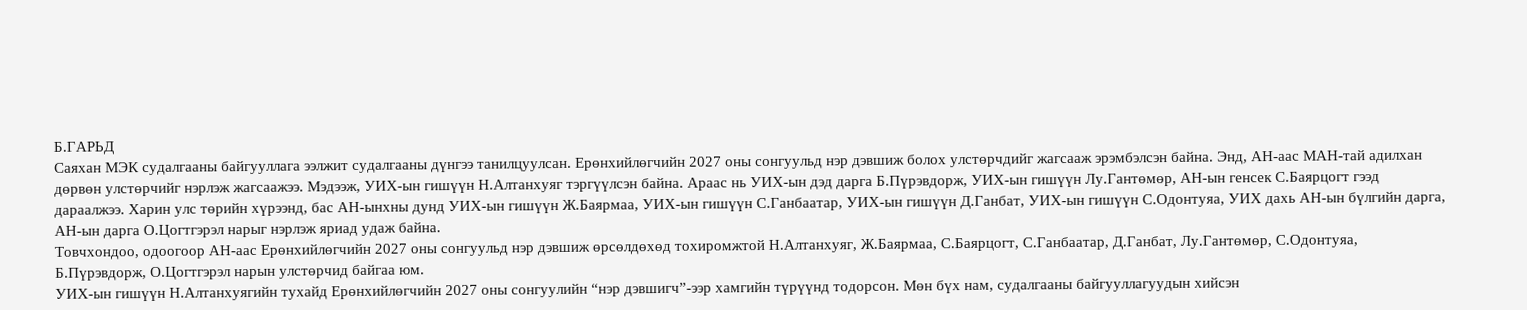Б.ГАРЬД
Саяхан МЭК судалгааны байгууллага ээлжит судалгааны дүнгээ танилцуулсан. Ерөнхийлөгчийн 2027 оны сонгуульд нэр дэвшиж болох улстөрчдийг жагсааж эрэмбэлсэн байна. Энд, АН-аас МАН-тай адилхан дөрвөн улстөрчийг нэрлэж жагсаажээ. Мэдээж, УИХ-ын гишүүн Н.Алтанхуяг тэргүүлсэн байна. Араас нь УИХ-ын дэд дарга Б.Пүрэвдорж, УИХ-ын гишүүн Лу.Гантөмөр, АН-ын генсек С.Баярцогт гээд дараалжээ. Харин улс төрийн хүрээнд, бас АН-ынхны дунд УИХ-ын гишүүн Ж.Баярмаа, УИХ-ын гишүүн С.Ганбаатар, УИХ-ын гишүүн Д.Ганбат, УИХ-ын гишүүн С.Одонтуяа, УИХ дахь АН-ын бүлгийн дарга, АН-ын дарга О.Цогтгэрэл нарыг нэрлэж яриад удаж байна.
Товчхондоо, одоогоор АН-аас Ерөнхийлөгчийн 2027 оны сонгуульд нэр дэвшиж өрсөлдөхөд тохиромжтой Н.Алтанхуяг, Ж.Баярмаа, С.Баярцогт, С.Ганбаатар, Д.Ганбат, Лу.Гантөмөр, С.Одонтуяа, Б.Пүрэвдорж, О.Цогтгэрэл нарын улстөрчид байгаа юм.
УИХ-ын гишүүн Н.Алтанхуягийн тухайд Ерөнхийлөгчийн 2027 оны сонгуулийн “нэр дэвшигч”-ээр хамгийн түрүүнд тодорсон. Мөн бүх нам, судалгааны байгууллагуудын хийсэн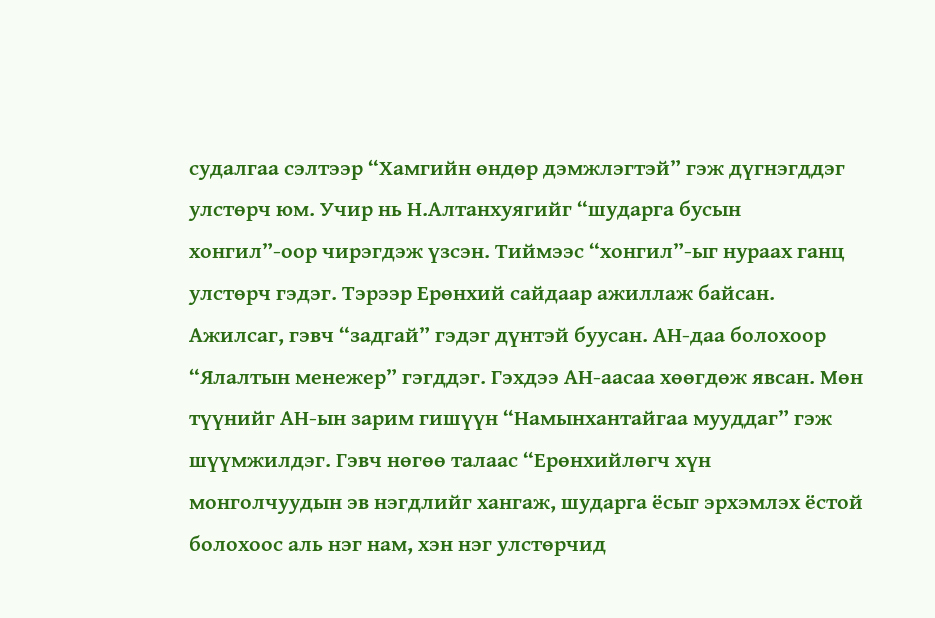судалгаа сэлтээр “Хамгийн өндөр дэмжлэгтэй” гэж дүгнэгддэг улстөрч юм. Учир нь Н.Алтанхуягийг “шударга бусын хонгил”-оор чирэгдэж үзсэн. Тиймээс “хонгил”-ыг нураах ганц улстөрч гэдэг. Тэрээр Ерөнхий сайдаар ажиллаж байсан. Ажилсаг, гэвч “задгай” гэдэг дүнтэй буусан. АН-даа болохоор “Ялалтын менежер” гэгддэг. Гэхдээ АН-аасаа хөөгдөж явсан. Мөн түүнийг АН-ын зарим гишүүн “Намынхантайгаа мууддаг” гэж шүүмжилдэг. Гэвч нөгөө талаас “Ерөнхийлөгч хүн монголчуудын эв нэгдлийг хангаж, шударга ёсыг эрхэмлэх ёстой болохоос аль нэг нам, хэн нэг улстөрчид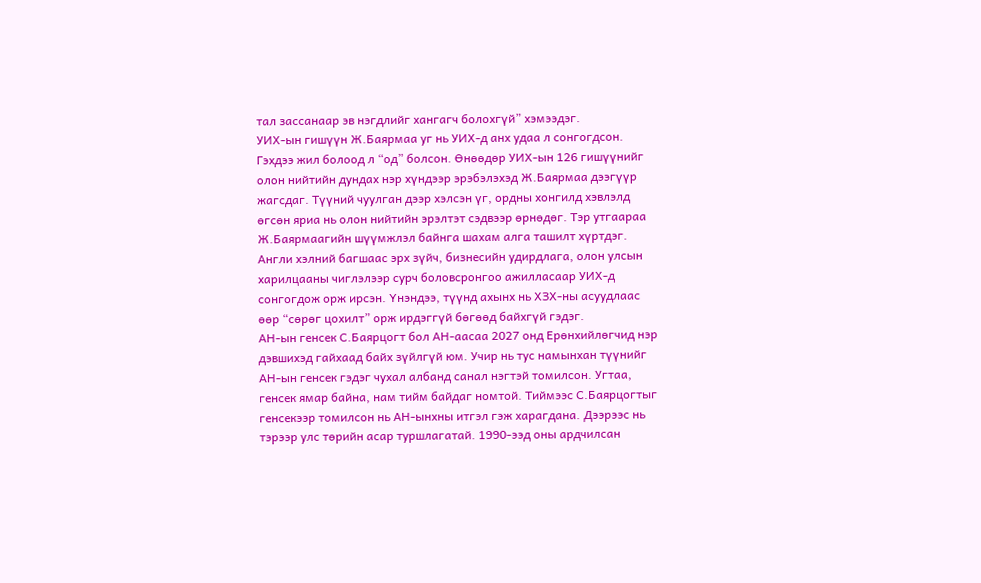тал зассанаар эв нэгдлийг хангагч болохгүй” хэмээдэг.
УИХ-ын гишүүн Ж.Баярмаа уг нь УИХ-д анх удаа л сонгогдсон. Гэхдээ жил болоод л “од” болсон. Өнөөдөр УИХ-ын 126 гишүүнийг олон нийтийн дундах нэр хүндээр эрэбэлэхэд Ж.Баярмаа дээгүүр жагсдаг. Түүний чуулган дээр хэлсэн үг, ордны хонгилд хэвлэлд өгсөн яриа нь олон нийтийн эрэлтэт сэдвээр өрнөдөг. Тэр утгаараа Ж.Баярмаагийн шүүмжлэл байнга шахам алга ташилт хүртдэг. Англи хэлний багшаас эрх зүйч, бизнесийн удирдлага, олон улсын харилцааны чиглэлээр сурч боловсронгоо ажилласаар УИХ-д сонгогдож орж ирсэн. Үнэндээ, түүнд ахынх нь ХЗХ-ны асуудлаас өөр “сөрөг цохилт” орж ирдэггүй бөгөөд байхгүй гэдэг.
АН-ын генсек С.Баярцогт бол АН-аасаа 2027 онд Ерөнхийлөгчид нэр дэвшихэд гайхаад байх зүйлгүй юм. Учир нь тус намынхан түүнийг АН-ын генсек гэдэг чухал албанд санал нэгтэй томилсон. Угтаа, генсек ямар байна, нам тийм байдаг номтой. Тиймээс С.Баярцогтыг генсекээр томилсон нь АН-ынхны итгэл гэж харагдана. Дээрээс нь тэрээр улс төрийн асар туршлагатай. 1990-ээд оны ардчилсан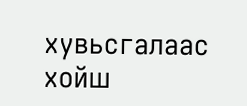хувьсгалаас хойш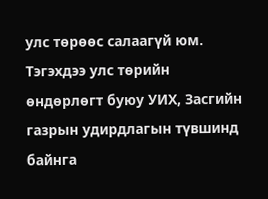улс төрөөс салаагүй юм. Тэгэхдээ улс төрийн өндөрлөгт буюу УИХ, Засгийн газрын удирдлагын түвшинд байнга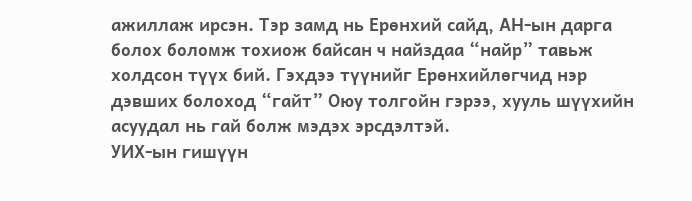ажиллаж ирсэн. Тэр замд нь Ерөнхий сайд, АН-ын дарга болох боломж тохиож байсан ч найздаа “найр” тавьж холдсон түүх бий. Гэхдээ түүнийг Ерөнхийлөгчид нэр дэвших болоход “гайт” Оюу толгойн гэрээ, хууль шүүхийн асуудал нь гай болж мэдэх эрсдэлтэй.
УИХ-ын гишүүн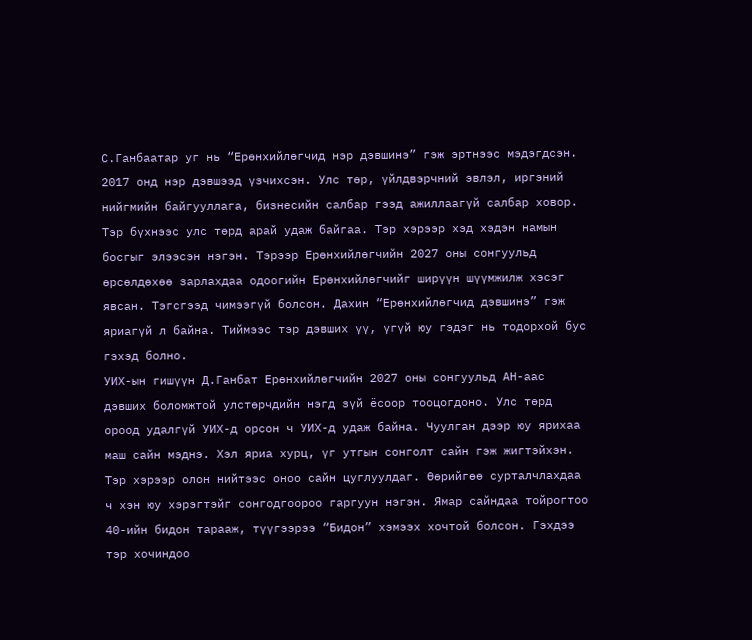С.Ганбаатар уг нь “Ерөнхийлөгчид нэр дэвшинэ” гэж эртнээс мэдэгдсэн. 2017 онд нэр дэвшээд үзчихсэн. Улс төр, үйлдвэрчний эвлэл, иргэний нийгмийн байгууллага, бизнесийн салбар гээд ажиллаагүй салбар ховор. Тэр бүхнээс улс төрд арай удаж байгаа. Тэр хэрээр хэд хэдэн намын босгыг элээсэн нэгэн. Тэрээр Ерөнхийлөгчийн 2027 оны сонгуульд өрсөлдөхөө зарлахдаа одоогийн Ерөнхийлөгчийг ширүүн шүүмжилж хэсэг явсан. Тэгсгээд чимээгүй болсон. Дахин “Ерөнхийлөгчид дэвшинэ” гэж яриагүй л байна. Тиймээс тэр дэвших үү, үгүй юу гэдэг нь тодорхой бус гэхэд болно.
УИХ-ын гишүүн Д.Ганбат Ерөнхийлөгчийн 2027 оны сонгуульд АН-аас дэвших боломжтой улстөрчдийн нэгд зүй ёсоор тооцогдоно. Улс төрд ороод удалгүй УИХ-д орсон ч УИХ-д удаж байна. Чуулган дээр юу ярихаа маш сайн мэднэ. Хэл яриа хурц, үг утгын сонголт сайн гэж жигтэйхэн. Тэр хэрээр олон нийтээс оноо сайн цуглуулдаг. Өөрийгөө сурталчлахдаа ч хэн юу хэрэгтэйг сонгодгоороо гаргуун нэгэн. Ямар сайндаа тойрогтоо 40-ийн бидон тарааж, түүгээрээ “Бидон” хэмээх хочтой болсон. Гэхдээ тэр хочиндоо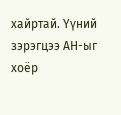хайртай. Үүний зэрэгцээ АН-ыг хоёр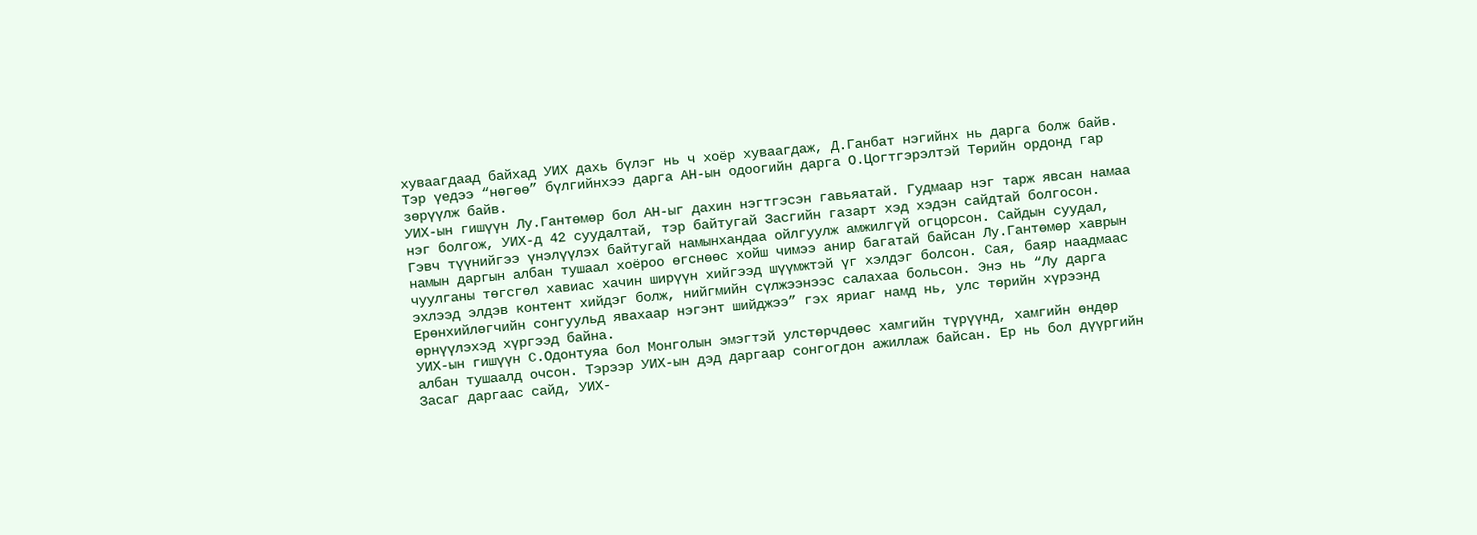хуваагдаад байхад УИХ дахь бүлэг нь ч хоёр хуваагдаж, Д.Ганбат нэгийнх нь дарга болж байв. Тэр үедээ “нөгөө” бүлгийнхээ дарга АН-ын одоогийн дарга О.Цогтгэрэлтэй Төрийн ордонд гар зөрүүлж байв.
УИХ-ын гишүүн Лу.Гантөмөр бол АН-ыг дахин нэгтгэсэн гавьяатай. Гудмаар нэг тарж явсан намаа нэг болгож, УИХ-д 42 суудалтай, тэр байтугай Засгийн газарт хэд хэдэн сайдтай болгосон. Гэвч түүнийгээ үнэлүүлэх байтугай намынхандаа ойлгуулж амжилгүй огцорсон. Сайдын суудал, намын даргын албан тушаал хоёроо өгснөөс хойш чимээ анир багатай байсан Лу.Гантөмөр хаврын чуулганы төгсгөл хавиас хачин ширүүн хийгээд шүүмжтэй үг хэлдэг болсон. Сая, баяр наадмаас эхлээд элдэв контент хийдэг болж, нийгмийн сүлжээнээс салахаа больсон. Энэ нь “Лу дарга Ерөнхийлөгчийн сонгуульд явахаар нэгэнт шийджээ” гэх яриаг намд нь, улс төрийн хүрээнд өрнүүлэхэд хүргээд байна.
УИХ-ын гишүүн С.Одонтуяа бол Монголын эмэгтэй улстөрчдөөс хамгийн түрүүнд, хамгийн өндөр албан тушаалд очсон. Тэрээр УИХ-ын дэд даргаар сонгогдон ажиллаж байсан. Ер нь бол дүүргийн Засаг даргаас сайд, УИХ-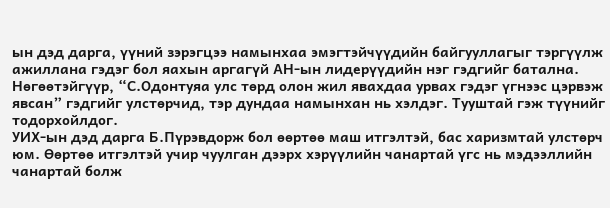ын дэд дарга, үүний зэрэгцээ намынхаа эмэгтэйчүүдийн байгууллагыг тэргүүлж ажиллана гэдэг бол яахын аргагүй АН-ын лидерүүдийн нэг гэдгийг батална. Нөгөөтэйгүүр, “С.Одонтуяа улс төрд олон жил явахдаа урвах гэдэг үгнээс цэрвэж явсан” гэдгийг улстөрчид, тэр дундаа намынхан нь хэлдэг. Тууштай гэж түүнийг тодорхойлдог.
УИХ-ын дэд дарга Б.Пүрэвдорж бол өөртөө маш итгэлтэй, бас харизмтай улстөрч юм. Өөртөө итгэлтэй учир чуулган дээрх хэрүүлийн чанартай үгс нь мэдээллийн чанартай болж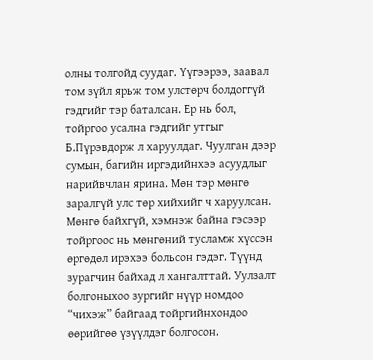олны толгойд суудаг. Үүгээрээ, заавал том зүйл ярьж том улстөрч болдоггүй гэдгийг тэр баталсан. Ер нь бол, тойргоо усална гэдгийг утгыг Б.Пүрэвдорж л харуулдаг. Чуулган дээр сумын, багийн иргэдийнхээ асуудлыг нарийвчлан ярина. Мөн тэр мөнгө заралгүй улс төр хийхийг ч харуулсан. Мөнгө байхгүй, хэмнэж байна гэсээр тойргоос нь мөнгөний тусламж хүссэн өргөдөл ирэхээ больсон гэдэг. Түүнд зурагчин байхад л хангалттай. Уулзалт болгоныхоо зургийг нүүр номдоо “чихэж” байгаад тойргийнхондоо өөрийгөө үзүүлдэг болгосон.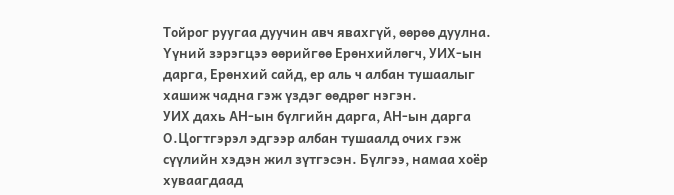Тойрог руугаа дуучин авч явахгүй, өөрөө дуулна. Үүний зэрэгцээ өөрийгөө Ерөнхийлөгч, УИХ-ын дарга, Ерөнхий сайд, ер аль ч албан тушаалыг хашиж чадна гэж үздэг өөдрөг нэгэн.
УИХ дахь АН-ын бүлгийн дарга, АН-ын дарга О.Цогтгэрэл эдгээр албан тушаалд очих гэж сүүлийн хэдэн жил зүтгэсэн. Бүлгээ, намаа хоёр хуваагдаад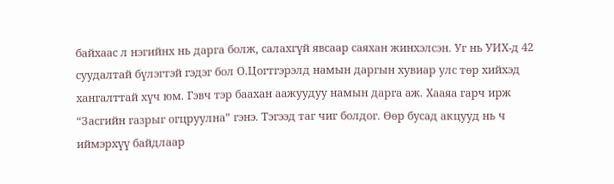байхаас л нэгийнх нь дарга болж, салахгүй явсаар саяхан жинхэлсэн. Уг нь УИХ-д 42 суудалтай бүлэгтэй гэдэг бол О.Цогтгэрэлд намын даргын хувиар улс төр хийхэд хангалттай хүч юм. Гэвч тэр баахан аажуудуу намын дарга аж. Хааяа гарч ирж “Засгийн газрыг огцруулна” гэнэ. Тэгээд таг чиг болдог. Өөр бусад акцууд нь ч иймэрхүү байдлаар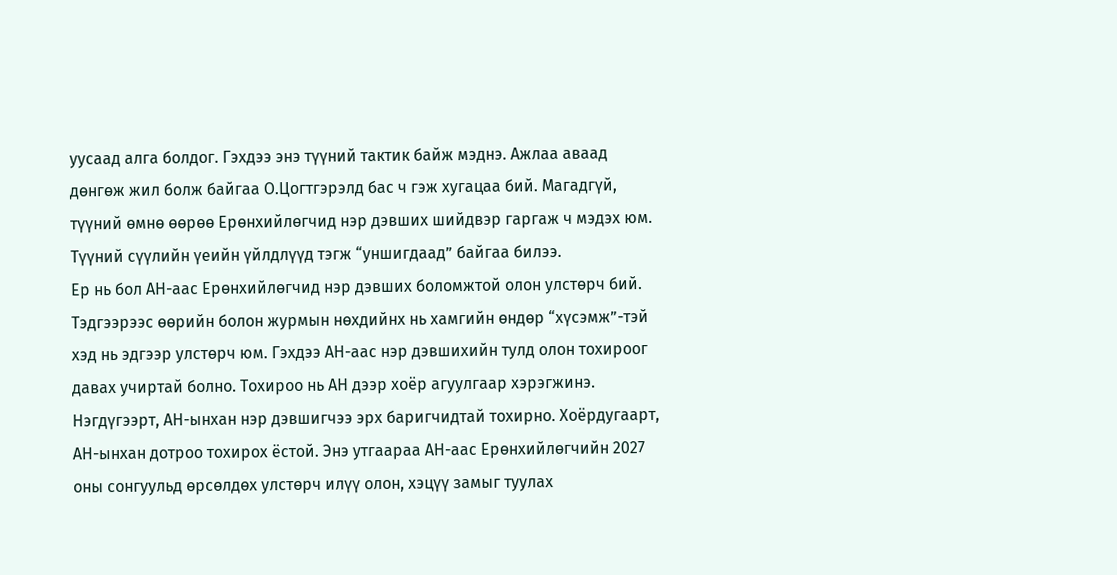уусаад алга болдог. Гэхдээ энэ түүний тактик байж мэднэ. Ажлаа аваад дөнгөж жил болж байгаа О.Цогтгэрэлд бас ч гэж хугацаа бий. Магадгүй, түүний өмнө өөрөө Ерөнхийлөгчид нэр дэвших шийдвэр гаргаж ч мэдэх юм. Түүний сүүлийн үеийн үйлдлүүд тэгж “уншигдаад” байгаа билээ.
Ер нь бол АН-аас Ерөнхийлөгчид нэр дэвших боломжтой олон улстөрч бий. Тэдгээрээс өөрийн болон журмын нөхдийнх нь хамгийн өндөр “хүсэмж”-тэй хэд нь эдгээр улстөрч юм. Гэхдээ АН-аас нэр дэвшихийн тулд олон тохироог давах учиртай болно. Тохироо нь АН дээр хоёр агуулгаар хэрэгжинэ. Нэгдүгээрт, АН-ынхан нэр дэвшигчээ эрх баригчидтай тохирно. Хоёрдугаарт, АН-ынхан дотроо тохирох ёстой. Энэ утгаараа АН-аас Ерөнхийлөгчийн 2027 оны сонгуульд өрсөлдөх улстөрч илүү олон, хэцүү замыг туулах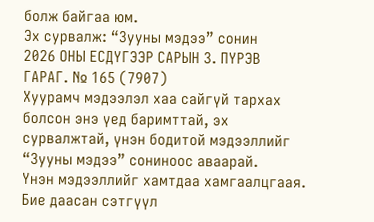болж байгаа юм.
Эх сурвалж: “Зууны мэдээ” сонин
2026 ОНЫ ЕСДҮГЭЭР САРЫН 3. ПҮРЭВ ГАРАГ. № 165 (7907)
Хуурамч мэдээлэл хаа сайгүй тархах болсон энэ үед баримттай, эх сурвалжтай, үнэн бодитой мэдээллийг “Зууны мэдээ” сониноос аваарай.
Үнэн мэдээллийг хамтдаа хамгаалцгаая.
Бие даасан сэтгүүл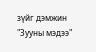зүйг дэмжин "Зууны мэдээ"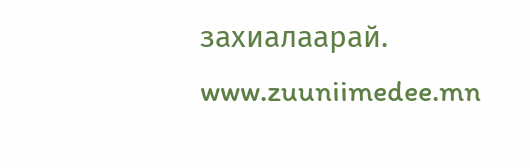захиалаарай. www.zuuniimedee.mn